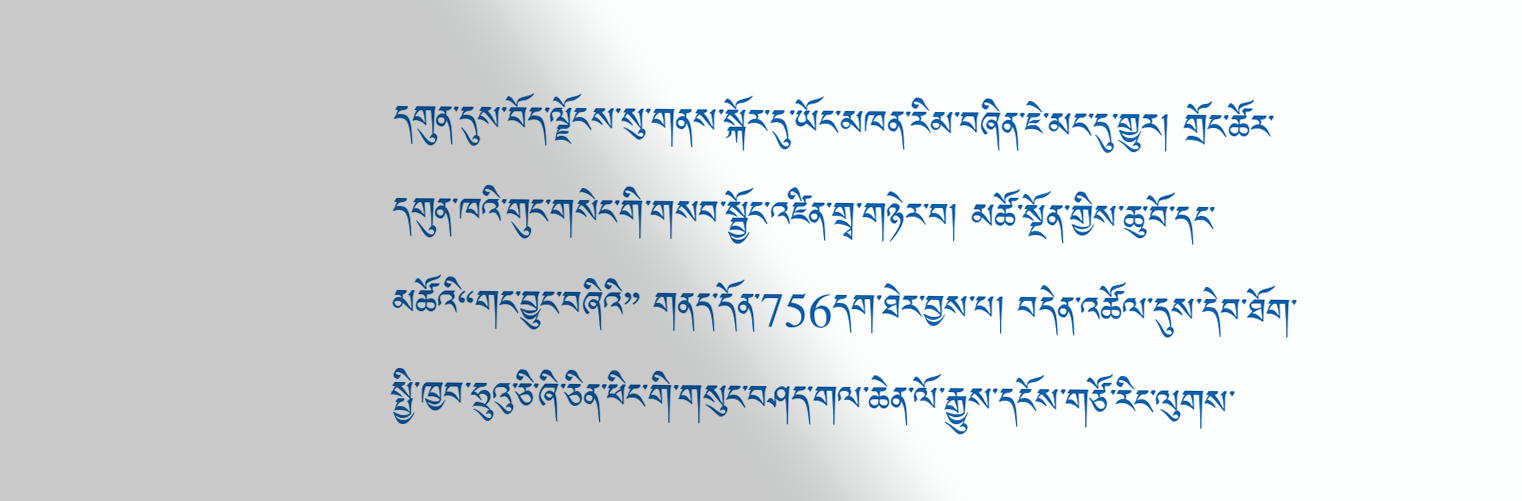དགུན་དུས་བོད་ལྗོངས་སུ་གནས་སྐོར་དུ་ཡོང་མཁན་རིམ་བཞིན་ཇེ་མང་དུ་གྱུར། གྲོང་ཚོར་དགུན་ཁའི་གུང་གསེང་གི་གསབ་སྦྱོང་འཛིན་གྲྭ་གཉེར་བ། མཚོ་སྔོན་གྱིས་ཆུ་བོ་དང་མཚོའི“གང་བྱུང་བཞིའི” གནད་དོན་756དག་ཐེར་བྱས་པ། བདེན་འཚོལ་དུས་དེབ་ཐོག་སྤྱི་ཁྱབ་ཧྲུའུ་ཅི་ཞི་ཅིན་ཕིང་གི་གསུང་བཤད་གལ་ཆེན་ལོ་རྒྱུས་དངོས་གཙོ་རིང་ལུགས་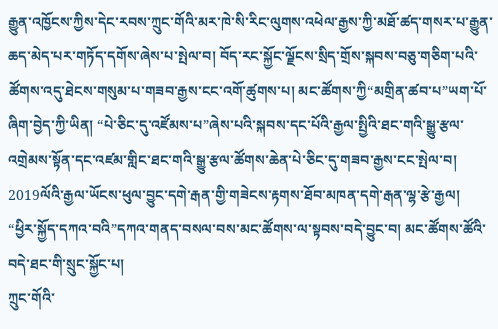རྒྱུན་འཁྱོངས་ཀྱིས་དེང་རབས་ཀྲུང་གོའི་མར་ཁེ་སི་རིང་ལུགས་འཕེལ་རྒྱས་ཀྱི་མཐོ་ཚད་གསར་པ་རྒྱུན་ཆད་མེད་པར་གཏོད་དགོས་ཞེས་པ་སྤེལ་བ། བོད་རང་སྐྱོང་ལྗོངས་སྲིད་གྲོས་སྐབས་བཅུ་གཅིག་པའི་ཚོགས་འདུ་ཐེངས་གསུམ་པ་གཟབ་རྒྱས་ངང་འགོ་ཚུགས་པ། མང་ཚོགས་ཀྱི“མགྲིན་ཚབ་པ”ཡག་པོ་ཞིག་བྱེད་ཀྱི་ཡིན། “པེ་ཅིང་དུ་འཛོམས་པ”ཞེས་པའི་སྐབས་དང་པོའི་རྒྱལ་སྤྱིའི་ཐང་གའི་སྒྱུ་རྩལ་འགྲེམས་སྟོན་དང་འཛམ་གླིང་ཐང་གའི་སྒྱུ་རྩལ་ཚོགས་ཆེན་པེ་ཅིང་དུ་གཟབ་རྒྱས་ངང་སྤེལ་བ། 2019ལོའི་རྒྱལ་ཡོངས་ཕུལ་བྱུང་དགེ་རྒན་གྱི་གཟེངས་རྟགས་ཐོབ་མཁན་དགེ་རྒན་ལྷ་རྩེ་རྒྱལ། “ཕྱིར་སྐྱོད་དཀའ་བའི”དཀའ་གནད་བསལ་བས་མང་ཚོགས་ལ་སྟབས་བདེ་བྱུང་བ། མང་ཚོགས་ཚོའི་བདེ་ཐང་གི་སྲུང་སྐྱོང་པ།
ཀྲུང་གོའི་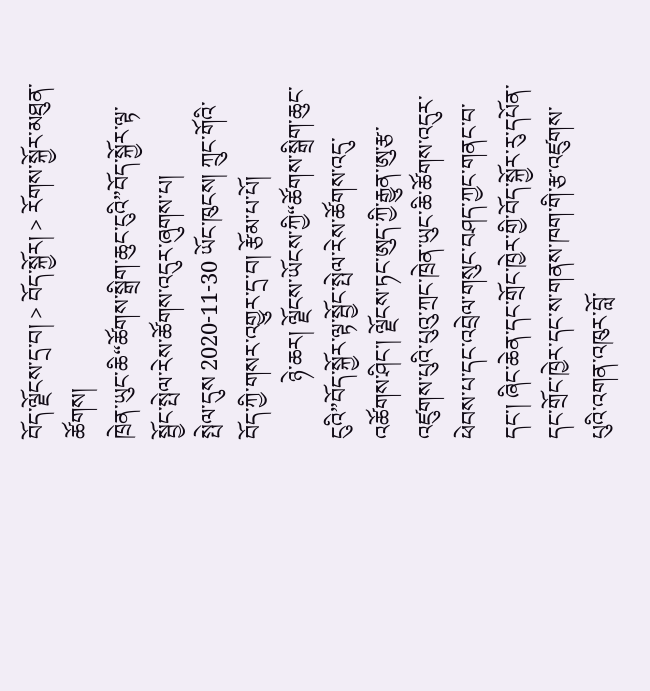བོད་ལྗོངས་དྲ་བ། > བོད་སྐྱོར། > རོགས་སྐྱོར་མཐུན་ཚོགས།
ཁྲེན་ཡུང་ཆི“ཚོགས་སྒྲིག་ཆུང་ངུའི”བོད་སྐྱོར་ལྟ་སྦྱོང་སྤེལ་རེས་ཚོགས་འདུར་ཞུགས་པ།
སྤེལ་དུས 2020-11-30 ཡོང་ཁུངས། ཀྲུང་གོའི་བོད་ཀྱི་གསར་འགྱུར་དྲ་བ། རྩོམ་པ་པོ།
          ཉེ་ཆར། ལྗོངས་ཡོངས་ཀྱི“ཚོགས་སྒྲིག་ཆུང་ངུའི”བོད་སྐྱོར་ལྟ་སྦྱོང་སྤེལ་རེས་ཚོགས་འདུ་འཚོགས་ཤིང་། ལྗོངས་ཏང་ཨུད་ཀྱི་རྒྱུན་ཨུ་རྩ་འཛུགས་པུའི་པུའུ་ཀྲང་ཁྲེན་ཡུང་ཆི་ཚོགས་འདུར་ཕེབས་པ་དང་འབྲེལ་གསུང་བཤད་ཀྱང་གནང་བ་དང་། ཞིང་ཆེན་དང་གྲོང་ཁྱེར་གྱི་བོད་སྐྱོར་རུ་དཔོན་དང་གྲོང་ཁྱེར་དང་ས་གནས་ཁག་གི་རྩ་འཛུགས་པུའི་འགན་འཁུར་བློ་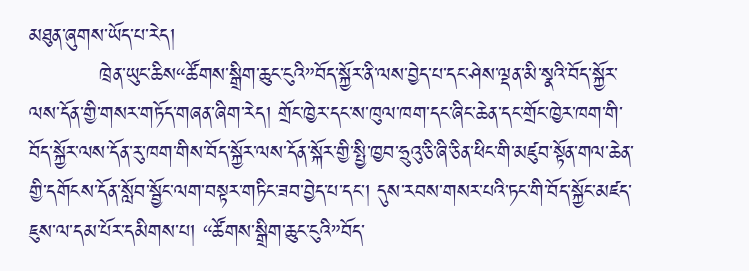མཐུན་ཞུགས་ཡོད་པ་རེད།
          ཁྲེན་ཡུང་ཆིས“ཚོགས་སྒྲིག་ཆུང་ངུའི”བོད་སྐྱོར་ནི་ལས་བྱེད་པ་དང་ཤེས་ལྡན་མི་སྣའི་བོད་སྐྱོར་ལས་དོན་གྱི་གསར་གཏོད་གཞན་ཞིག་རེད། གྲོང་ཁྱེར་དང་ས་ཁུལ་ཁག་དང་ཞིང་ཆེན་དང་གྲོང་ཁྱེར་ཁག་གི་བོད་སྐྱོར་ལས་དོན་རུ་ཁག་གིས་བོད་སྐྱོར་ལས་དོན་སྐོར་གྱི་སྤྱི་ཁྱབ་ཧྲུའུ་ཅི་ཞི་ཅིན་ཕིང་གི་མཛུབ་སྟོན་གལ་ཆེན་གྱི་དགོངས་དོན་སློབ་སྦྱོང་ལག་བསྟར་གཏིང་ཟབ་བྱེད་པ་དང་། དུས་རབས་གསར་པའི་ཏང་གི་བོད་སྐྱོང་མཛད་ཇུས་ལ་དམ་པོར་དམིགས་པ། “ཚོགས་སྒྲིག་ཆུང་ངུའི”བོད་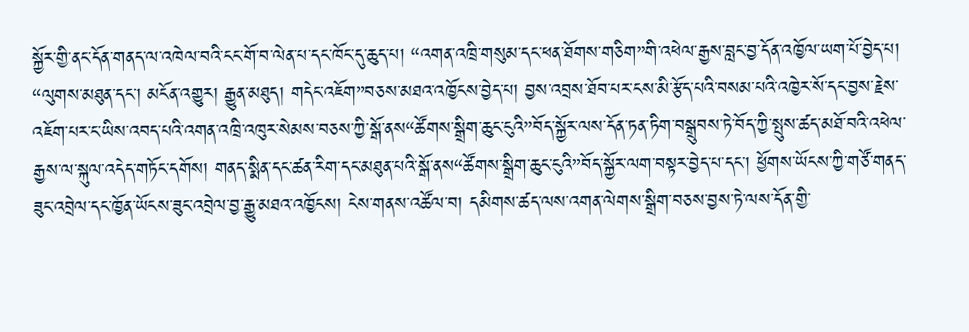སྐྱོར་གྱི་ནང་དོན་གནད་ལ་འཁེལ་བའི་ངང་གོ་བ་ལེན་པ་དང་ཁོང་དུ་ཆུད་པ། “འགན་འཁྲི་གསུམ་དང་ཕན་ཐོགས་གཅིག”གི་འཕེལ་རྒྱས་བླང་བྱ་དོན་འཁྱོལ་ཡག་པོ་བྱེད་པ། “ལུགས་མཐུན་དང་། མངོན་འགྱུར། རྒྱུན་མཐུད། གདེང་འཇོག”བཅས་མཐའ་འཁྱོངས་བྱེད་པ། བྱས་འབྲས་ཐོབ་པར་ངས་མི་རྩོད་པའི་བསམ་པའི་འཁྱེར་སོ་དང་བྱས་རྗེས་འཇོག་པར་ང་ཡིས་འབད་པའི་འགན་འཁྲི་འཁུར་སེམས་བཅས་ཀྱི་སྒོ་ནས“ཚོགས་སྒྲིག་ཆུང་ངུའི”བོད་སྐྱོར་ལས་དོན་ཏན་ཏིག་བསྒྲུབས་ཏེ་བོད་ཀྱི་སྤུས་ཚད་མཐོ་བའི་འཕེལ་རྒྱས་ལ་སྐུལ་འདེད་གཏོང་དགོས། གནད་སྨིན་དང་ཚན་རིག་དང་མཐུན་པའི་སྒོ་ནས“ཚོགས་སྒྲིག་ཆུང་ངུའི”བོད་སྐྱོར་ལག་བསྟར་བྱེད་པ་དང་། ཕྱོགས་ཡོངས་ཀྱི་གཙོ་གནད་ཟུང་འབྲེལ་དང་ཁྱོན་ཡོངས་ཟུང་འབྲེལ་བྱ་རྒྱུ་མཐའ་འཁྱོངས། ངེས་གནས་འཚོལ་བ། དམིགས་ཚད་ལས་འགན་ལེགས་སྒྲིག་བཅས་བྱས་ཏེ་ལས་དོན་གྱི་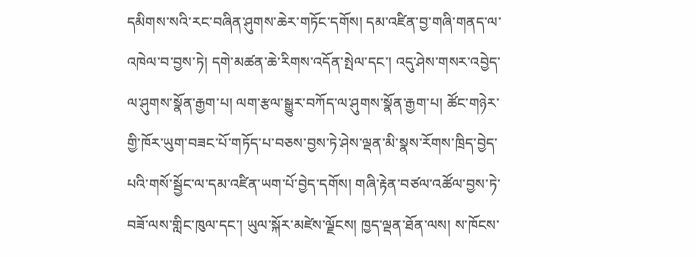དམིགས་སའི་རང་བཞིན་ཤུགས་ཆེར་གཏོང་དགོས། དམ་འཛིན་བྱ་གཞི་གནད་ལ་འཁེལ་བ་བྱས་ཏེ། དགེ་མཚན་ཆེ་རིགས་འདོན་སྤེལ་དང་། འདུ་ཤེས་གསར་འབྱེད་ལ་ཤུགས་སྣོན་རྒྱག་པ། ལག་རྩལ་སྒྱུར་བཀོད་ལ་ཤུགས་སྣོན་རྒྱག་པ། ཚོང་གཉེར་གྱི་ཁོར་ཡུག་བཟང་པོ་གཏོད་པ་བཅས་བྱས་ཏེ་ཤེས་ལྡན་མི་སྣས་རོགས་ཁྲིད་བྱེད་པའི་གསོ་སྦྱོང་ལ་དམ་འཛིན་ཡག་པོ་བྱེད་དགོས། གཞི་རྟེན་བཙལ་འཚོལ་བྱས་ཏེ་བཟོ་ལས་གླིང་ཁུལ་དང་། ཡུལ་སྐོར་མཛེས་ལྗོངས། ཁྱད་ལྡན་ཐོན་ལས། ས་ཁོངས་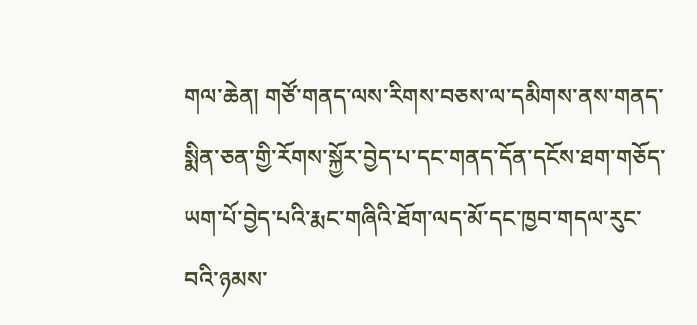གལ་ཆེན། གཙོ་གནད་ལས་རིགས་བཅས་ལ་དམིགས་ནས་གནད་སྨིན་ཅན་གྱི་རོགས་སྐྱོར་བྱེད་པ་དང་གནད་དོན་དངོས་ཐག་གཅོད་ཡག་པོ་བྱེད་པའི་རྨང་གཞིའི་ཐོག་ལད་མོ་དང་ཁྱབ་གདལ་རུང་བའི་ཉམས་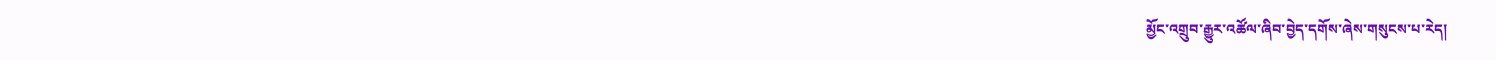མྱོང་འགྲུབ་རྒྱུར་འཚོལ་ཞིབ་བྱེད་དགོས་ཞེས་གསུངས་པ་རེད།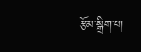རྩོམ་སྒྲིག་པ།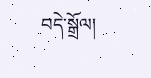བདེ་སྒྲོལ།